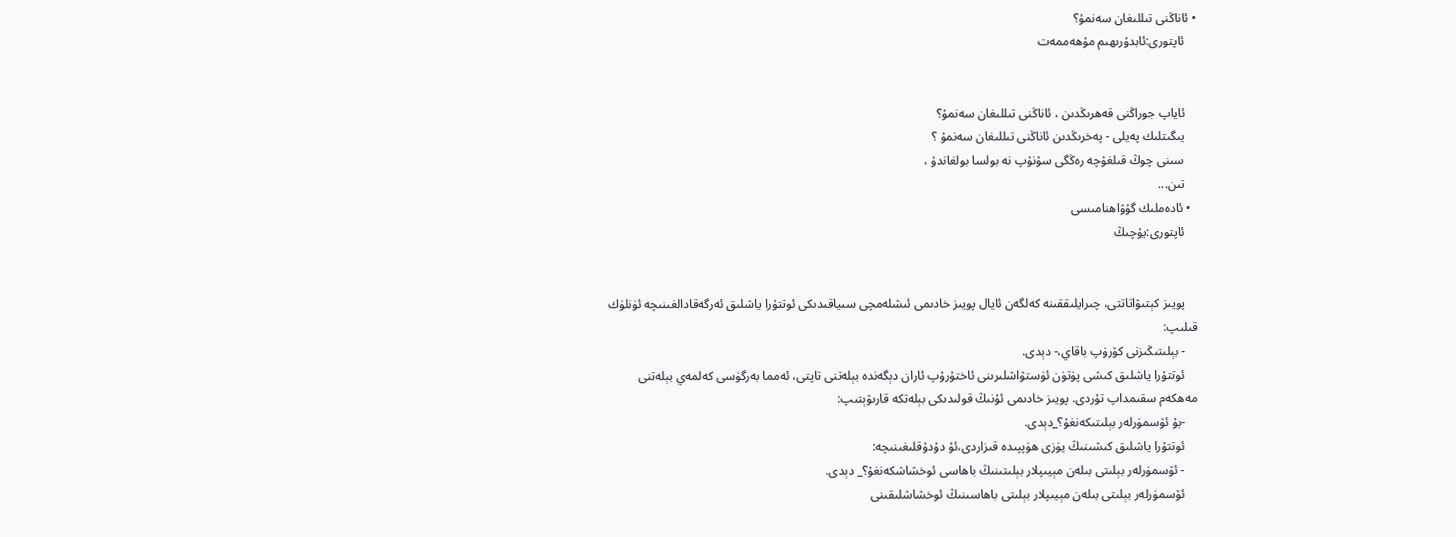• ئاناڭنى تىللىغان سەنمۇ؟
    ئاپتورى:ئابدۇرىھىم مۇھەممەت


    ئاياپ جوراڭنى قەھرىڭدىن ، ئاناڭنى تىللىغان سەنمۇ؟
    يىگىتلىك پەيلى - پەخرىڭدىن ئاناڭنى تىللىغان سەنمۇ ؟
    سىنى چوڭ قىلغۇچە رەڭگى سۇنۇپ نە بولسا بولغاندۇ ،
    تىن...
  • ئادەملىك گۇۋاھنامىسى
    ئاپتورى:يۇچىڭ


    پويىز كېتىۋاتاتتى، چىرايلىققىنە كەلگەن ئايال پويىز خادىمى ئىشلەمچى سىياقىدىكى ئوتتۇرا ياشلىق ئەرگەقادالغىنىچە ئۈنلۈك قىلىپ:
    - بېلىتىڭىزنى كۆرۈپ باقاي،- دېدى.
    ئوتتۇرا ياشلىق كىشى پۈتۈن ئۈستۋاشلىرىنى ئاختۇرۇپ ئاران دېگەندە بېلەتنى تاپتى، ئەمما بەرگۈسى كەلمەي بېلەتنى مەھكەم سقىمداپ تۇردى. پويىز خادىمى ئۇنىڭ قولىدىكى بېلەتكە قارىۋېتىپ:
    -بۇ ئۆسمۈرلەر بېلىتىكەنغۇ؟_دېدى.
    ئوتتۇرا ياشلىق كىشىنىڭ يۈزى ھۈپپىدە قىزاردى،ئۇ دۇدۇقلىغىنىچە:
    - ئۆسمۈرلەر بېلىتى بىلەن مېيىپلار بېلىتىنىڭ باھاسى ئوخشاشكەنغۇ؟_ دېدى.
    ئۆسمۈرلەر بېلىتى بىلەن مېيىپلار بېلىتى باھاسىنىڭ ئوخشاشلىقىنى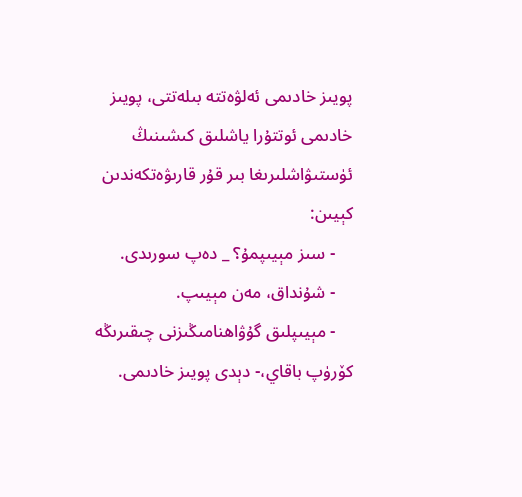پويىز خادىمى ئەلۋەتتە بىلەتتى، پويىز خادىمى ئوتتۇرا ياشلىق كىشىنىڭ ئۈستىۋاشلىرىغا بىر قۇر قارىۋەتكەندىن كېيىن:
    - سىز مېيىپمۇ؟ _ دەپ سورىدى.
    - شۇنداق، مەن مېيىپ.
    - مېيىپلىق گۇۋاھنامىڭىزنى چىقىرىڭە كۆرۈپ باقاي،- دېدى پويىز خادىمى.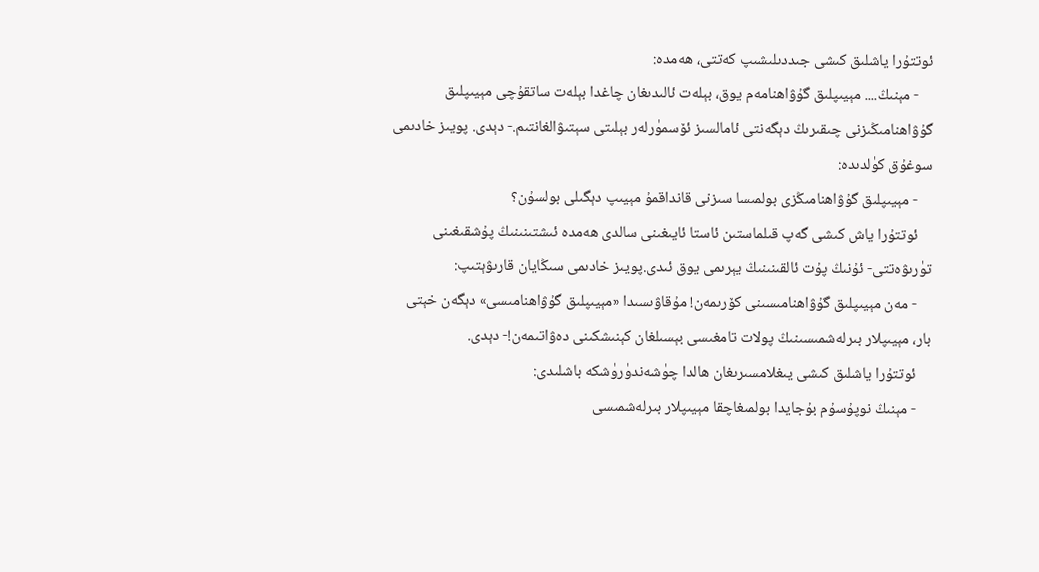ئوتتۇرا ياشلىق كىشى جىددىلىشىپ كەتتى، ھەمدە:
    - مېنىڭ.... مېيىپلىق گۇۋاھنامەم يوق، بېلەت ئالىدىغان چاغدا بېلەت ساتقۇچى مېيىپلىق گۇۋاھنامىڭىزنى چىقىرىڭ دېگەنتى ئامالسىز ئۆسمۈرلەر بېلىتى سېتىۋالغانتىم.- دېدى. پويىز خادىمى سوغۇق كۈلدىدە:
    - مېيىپلىق گۇۋاھنامىڭزى بولمىسا سىزنى قانداقمۇ مېيىپ دېگىلى بولسۇن؟
    ئوتتۇرا ياش كىشى گەپ قىلماستىن ئاستا ئايىغىنى سالدى ھەمدە ئىشتىنىنىڭ پۇشقىغىنى تۈرىۋەتتى- ئۇنىڭ پۇت ئالقىنىنىڭ يېرىمى يوق ئىدى.پويىز خادىمى سىڭايان قارىۋېتىپ:
    - مەن مېيىپلىق گۇۋاھنامىسىنى كۆرىمەن! مۇقاۋىسىدا «مېيىپلىق گۇۋاھنامىسى» دېگەن خېتى بار، مېيىپلار بىرلەشمىسىنىڭ پولات تامغىسى بېسىلغان كېنىشكىنى دەۋاتىمەن!- دېدى.
    ئوتتۇرا ياشلىق كىشى يىغلامسىرىغان ھالدا چۈشەندۈرۈشكە باشلىدى:
    - مېنىڭ نوپۇسۇم بۇجايدا بولمىغاچقا مېيىپلار بىرلەشمىسى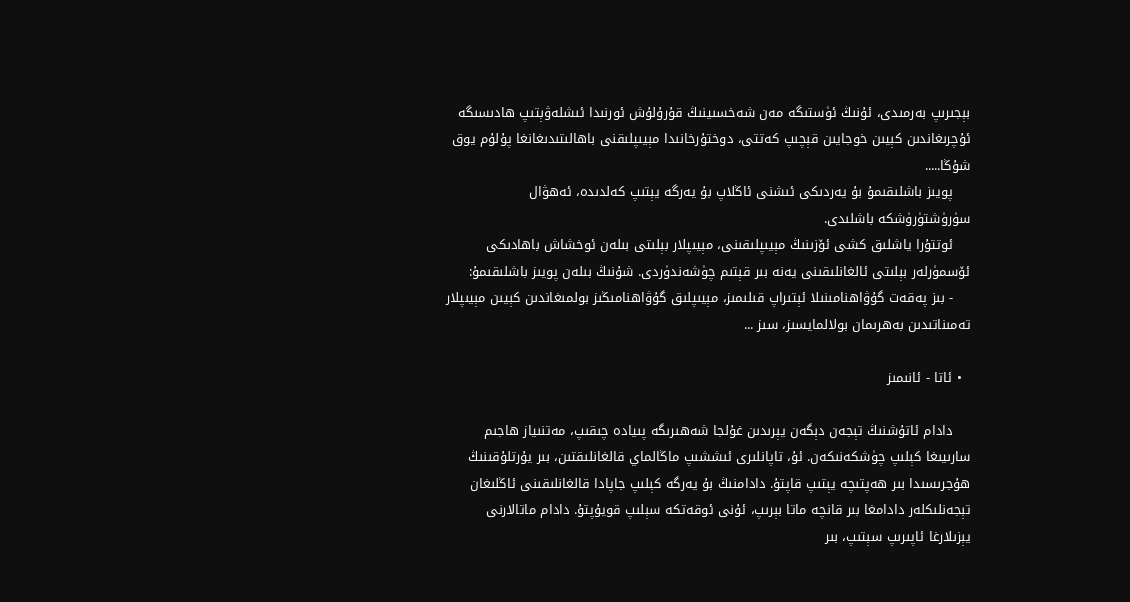بېجىرىپ بەرمىدى، ئۇنىڭ ئۈستىگە مەن شەخسىينىڭ قۇرۇلۇش ئورنىدا ئىشلەۋېتىپ ھادىسىگە ئۇچرىغاندىن كېيىن خوجايىن قېچىپ كەتتى، دوختۇرخانىدا مېيىپلىقنى باھالىتىدىغانغا پۇلۇم يوق شۇڭا.....
    پويىز باشلىقىمۇ بۇ يەردىكى ئىشنى ئاڭلاپ بۇ يەرگە يېتىپ كەلدىدە، ئەھۋال سۈرۈشتۈرۈشكە باشلىدى.
    ئوتتۇرا ياشلىق كشى ئۆزىنىڭ مېيىپلىقىنى، مېيىپلار بېلىتى بىلەن ئوخشاش باھادىكى ئۆسمۈرلەر بېلىتى ئالغانلىقىنى يەنە بىر قېتىم چۈشەندۈردى. شۇنىڭ بىلەن پويىز باشلىقىمۇ:
    - بىز پەقەت گۇۋاھنامىنىلا ئېتىراپ قىلىمىز، مېيىپلىق گۇۋاھنامىڭىز بولمىغاندىن كېيىن مېيىپلار تەمىناتىدىن بەھرىمان بولالمايسىز، سىز ...

  • ئاتا - ئانىمىز

    دادام ئاتۇشنىڭ تېجەن دېگەن يېرىدىن غۇلجا شەھىرىگە پىيادە چىقىپ، مەتنىياز ھاجىم سارىيىغا كېلىپ چۈشكەنىكەن. ئۇ، تاپانلىرى ئىششىپ ماڭالماي قالغانلىقتىن، بىر يۇرتلۇقىنىڭ ھۇجرىسىدا بىر ھەپتىچە يېتىپ قاپتۇ. دادامنىڭ بۇ يەرگە كېلىپ جاپادا قالغانلىقىنى ئاڭلىغان تېجەنلىكلەر دادامغا بىر قانچە ماتا بېرىپ، ئۇنى ئوقەتكە سېلىپ قويۇپتۇ. دادام ماتالارنى يېزىلارغا ئاپىرىپ سېتىپ، بىر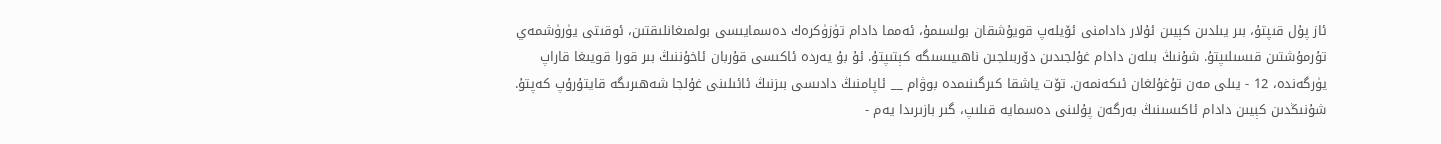ئاز پۇل قىپتۇ، بىر يىلدىن كېيىن ئۇلار دادامنى ئۆيلەپ قويۇشقان بولسىمۇ، ئەمما دادام تۈزۈكرەك دەسمايىسى بولمىغانلىقتىن، ئوقىتى يۈرۈشمەي تۇرمۇشتىن قىسىلىپتۇ. شۇنىڭ بىلەن دادام غۇلجىدىن دۆربىلجىن ناھىيىسىگە كېتىپتۇ. ئۇ بۇ يەردە ئاكىسى قۇربان ئاخۇننىڭ بىر قورا قويىغا قاراپ يۈرگەندە، 12 - يىلى مەن تۇغۇلغان ئىكەنمەن. تۆت ياشقا كىرگىنىمدە بوۋام __ ئاپامنىڭ دادىسى بىزنىڭ ئائىلىنى غۇلجا شەھىرىگە قايتۇرۇپ كەپتۇ. شۇنىڭدىن كېيىن دادام ئاكىسىنىڭ بەرگەن پۇلىنى دەسمايە قىلىپ، گىر بازىرىدا يەم -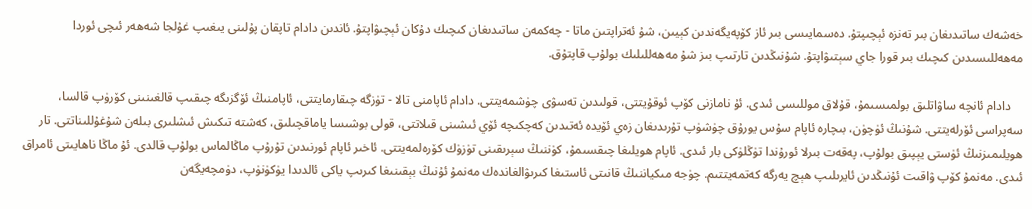خەشەك ساتىدىغان بىر تەنزە ئېچىپتۇ. دەسمايىسى بىر ئاز كۆپەيگەندىن كېيىن، شۇ ئەتراپتىن ماتا - چەكمەن ساتىدىغان كىچىك دۇكان ئېچىۋاپتۇ. ئاندىن دادام تاپقان پۇلىنى يىغىپ غۇلجا شەھەر ئىچى ئوردا مەھەللىسىدىن كىچىك بىر قورا جاي سېتىۋاپتۇ. شۇنىڭدىن تارتىپ بىز شۇ مەھەللىلىك بولۇپ قاپتۇق.

    دادام ئانچە ساۋاتلىق بولمىسىمۇ، قۇلاق موللىسى ئىدى. ئۇ نامازنى كۆپ ئوقۇيتتى، قولىدىن تەسۋى چۈشمەيتتى. دادام ئاپامنى تالا - تۈزگە چىقارمايتتى، ئاپامنىڭ ئۆگزىگە چىقىپ قالغىنىنى كۆرۈپ قالسا، سەپراسى ئۆرلەيتتى. شۇنىڭ ئۈچۈن، بىچارە ئاپام سۇس يورۇق چۈشۈپ تۇرىدىغان زەي ئۆيدە ئەتىدىن كەچكىچە ئۆي ئىشىنى قىلاتتى، قولى بوشىسا ياماقچىلىق، كەشتە تىكىش ئىشلىرى بىلەن شۇغۇللىناتتى. تار ھويلىمىزنىڭ ئۈستى يېپىق بولۇپ، پەقەت بىرلا ئورۇندا تۈڭلۈكى بار ئىدى. ئاپام ھويلىغا چىقسىمۇ، كۈننىڭ سېرىقىنى تۈزۈك كۆرەلمەيتتى. ئاخىر ئاپام ئورنىدىن تۇرۇپ ماڭالماس بولۇپ قالدى. ئۇ ماڭا ناھايىتى ئامراق ئىدى. مەنمۇ كۆپ ۋاقىت ئۇنىڭدىن ئايرىلىپ ھېچ يەرگە كەتمەيتتىم. چۈجە مىكياننىڭ قانىتى ئاستىغا كىرىۋالغاندەك مەنمۇ ئۇنىڭ بېقىنىغا كىرىپ ياكى ئالدىدا يۈكۈنۈپ، دۈمچەيگەن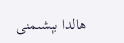ھالدا بېشىمنى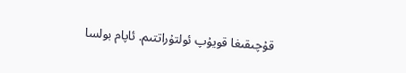قۇچىقىغا قويۇپ ئولتۇراتتىم. ئاپام بولسا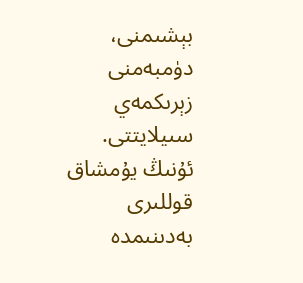بېشىمنى، دۈمبەمنى زېرىكمەي سىيلايتتى. ئۇنىڭ يۇمشاق قوللىرى بەدىنىمدە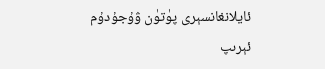ئايلانغانسېرى پۈتۈن ۋۇجۇدۇم ئېرىپ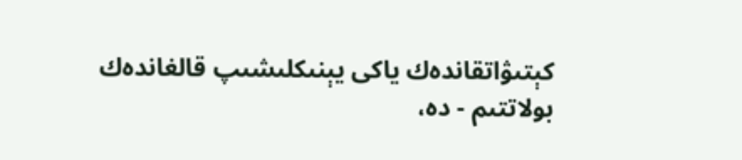كېتىۋاتقاندەك ياكى يېنىكلىشىپ قالغاندەك بولاتتىم - دە،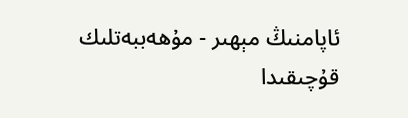ئاپامنىڭ مېھىر - مۇھەببەتلىك قۇچىقىدا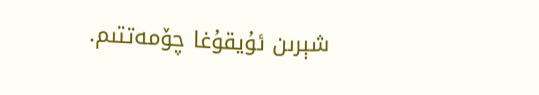شېرىن ئۇيقۇغا چۆمەتتىم.